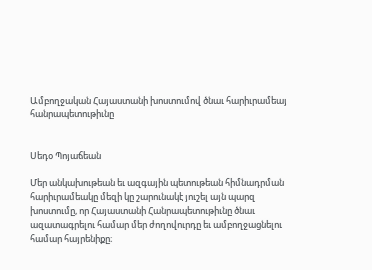Ամբողջական Հայաստանի խոստումով ծնաւ հարիւրամեայ հանրապետութիւնը


Սեդօ Պոյաճեան

Մեր անկախութեան եւ ազգային պետութեան հիմնադրման հարիւրամեակը մեզի կը շարունակէ յուշել այն պարզ խոստումը, որ Հայաստանի Հանրապետութիւնը ծնաւ ազատագրելու համար մեր ժողովուրդը եւ ամբողջացնելու համար հայրենիքը։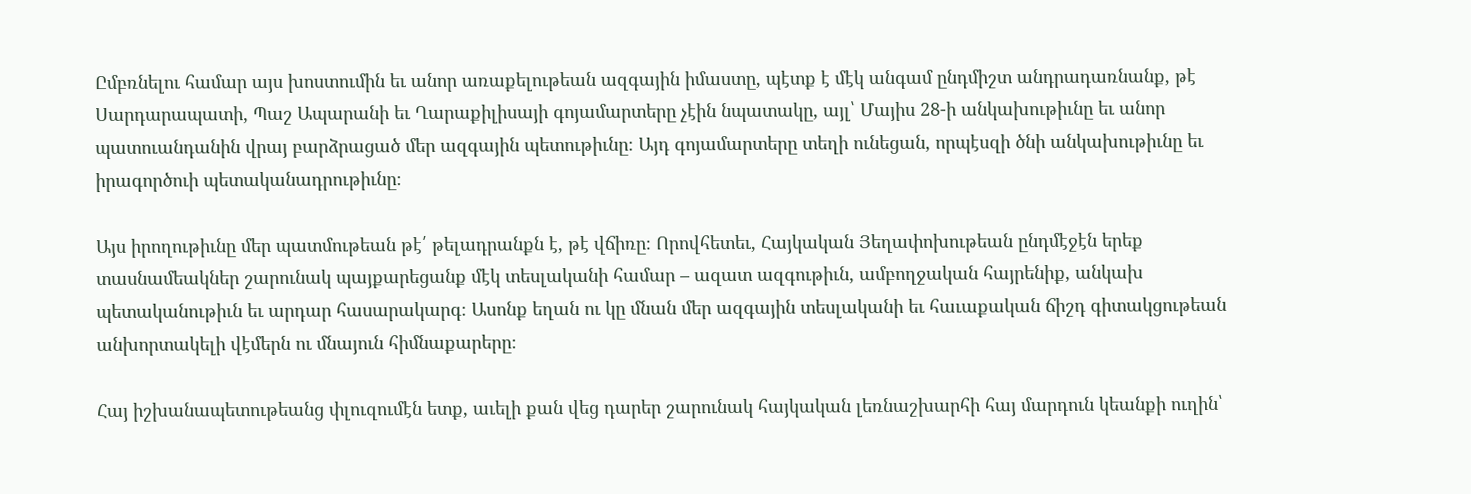Ըմբռնելու համար այս խոստումին եւ անոր առաքելութեան ազգային իմաստը, պէտք է մէկ անգամ ընդմիշտ անդրադառնանք, թէ Սարդարապատի, Պաշ Ապարանի եւ Ղարաքիլիսայի գոյամարտերը չէին նպատակը, այլ՝ Մայիս 28-ի անկախութիւնը եւ անոր պատուանդանին վրայ բարձրացած մեր ազգային պետութիւնը։ Այդ գոյամարտերը տեղի ունեցան, որպէսզի ծնի անկախութիւնը եւ իրագործուի պետականադրութիւնը։

Այս իրողութիւնը մեր պատմութեան թէ՛ թելադրանքն է, թէ վճիռը։ Որովհետեւ, Հայկական Յեղափոխութեան ընդմէջէն երեք տասնամեակներ շարունակ պայքարեցանք մէկ տեսլականի համար – ազատ ազգութիւն, ամբողջական հայրենիք, անկախ պետականութիւն եւ արդար հասարակարգ։ Ասոնք եղան ու կը մնան մեր ազգային տեսլականի եւ հաւաքական ճիշդ գիտակցութեան անխորտակելի վէմերն ու մնայուն հիմնաքարերը։

Հայ իշխանապետութեանց փլուզումէն ետք, աւելի քան վեց դարեր շարունակ հայկական լեռնաշխարհի հայ մարդուն կեանքի ուղին՝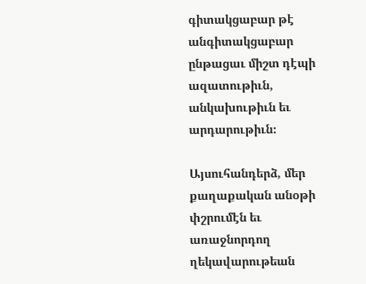գիտակցաբար թէ անգիտակցաբար ընթացաւ միշտ դէպի ազատութիւն, անկախութիւն եւ արդարութիւն։

Այսուհանդերձ, մեր քաղաքական անօթի փշրումէն եւ առաջնորդող ղեկավարութեան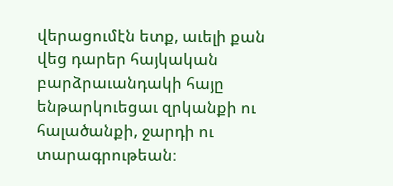վերացումէն ետք, աւելի քան վեց դարեր հայկական բարձրաւանդակի հայը ենթարկուեցաւ զրկանքի ու հալածանքի, ջարդի ու տարագրութեան։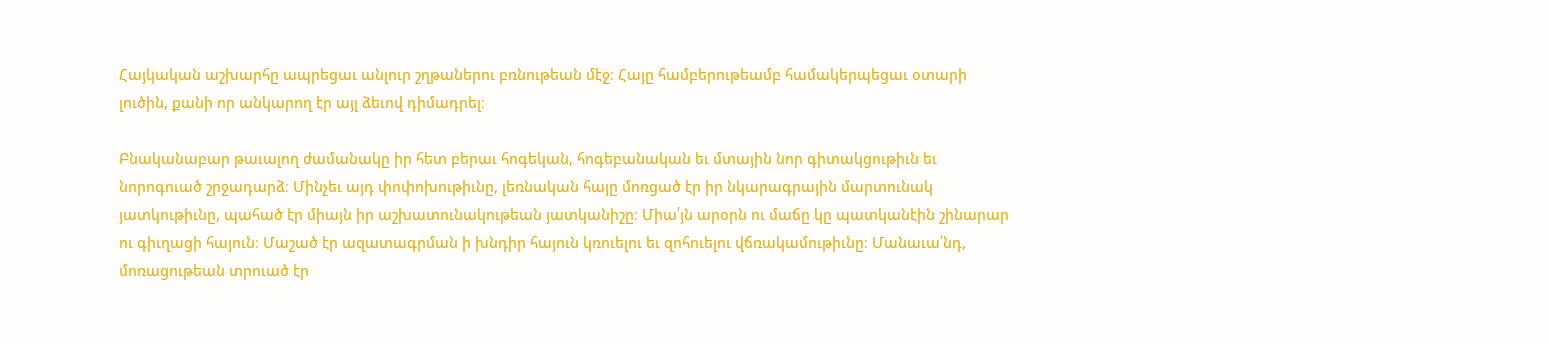Հայկական աշխարհը ապրեցաւ անլուր շղթաներու բռնութեան մէջ։ Հայը համբերութեամբ համակերպեցաւ օտարի լուծին, քանի որ անկարող էր այլ ձեւով դիմադրել։

Բնականաբար թաւալող ժամանակը իր հետ բերաւ հոգեկան, հոգեբանական եւ մտային նոր գիտակցութիւն եւ նորոգուած շրջադարձ։ Մինչեւ այդ փոփոխութիւնը, լեռնական հայը մոռցած էր իր նկարագրային մարտունակ յատկութիւնը, պահած էր միայն իր աշխատունակութեան յատկանիշը։ Միա՛յն արօրն ու մաճը կը պատկանէին շինարար ու գիւղացի հայուն։ Մաշած էր ազատագրման ի խնդիր հայուն կռուելու եւ զոհուելու վճռակամութիւնը։ Մանաւա՛նդ, մոռացութեան տրուած էր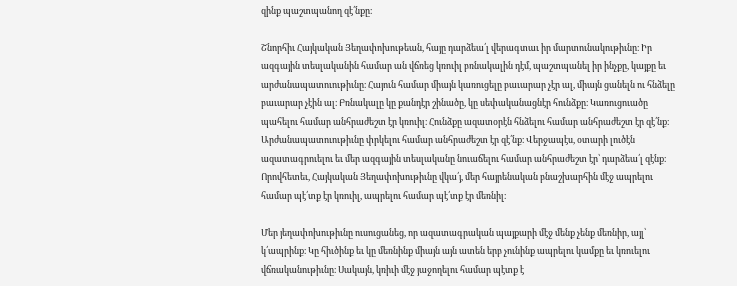զինք պաշտպանող զէ՛նքը։

Շնորհիւ Հայկական Յեղափոխութեան, հայը դարձեա՛լ վերագտաւ իր մարտունակութիւնը։ Իր ազգային տեսլականին համար ան վճռեց կռուիլ բռնակալին դէմ, պաշտպանել իր ինչքը, կայքը եւ արժանապատուութիւնը։ Հայուն համար միայն կառուցելը բաւարար չէր ալ, միայն ցանելն ու հնձելը բաւարար չէին ալ։ Բռնակալը կը քանդէր շինածը, կը սեփականացնէր հունձքը։ Կառուցուածը պահելու համար անհրաժեշտ էր կռուիլ։ Հունձքը ազատօրէն հնձելու համար անհրաժեշտ էր զէ՛նք։ Արժանապատուութիւնը փրկելու համար անհրաժեշտ էր զէ՛նք։ Վերջապէս, օտարի լուծէն ազատագրուելու եւ մեր ազգային տեսլականը նուաճելու համար անհրաժեշտ էր՝ դարձեա՛լ զէնք։ Որովհետեւ, Հայկական Յեղափոխութիւնը վկա՛յ, մեր հայրենական բնաշխարհին մէջ ապրելու համար պէ՛տք էր կռուիլ, ապրելու համար պէ՛տք էր մեռնիլ։

Մեր յեղափոխութիւնը ուսուցանեց, որ ազատագրական պայքարի մէջ մենք չենք մեռնիր, այլ՝ կ՛ապրինք։ Կը հիւծինք եւ կը մեռնինք միայն այն ատեն երբ չունինք ապրելու կամքը եւ կռուելու վճռականութիւնը։ Սակայն, կռիւի մէջ յաջողելու համար պէտք է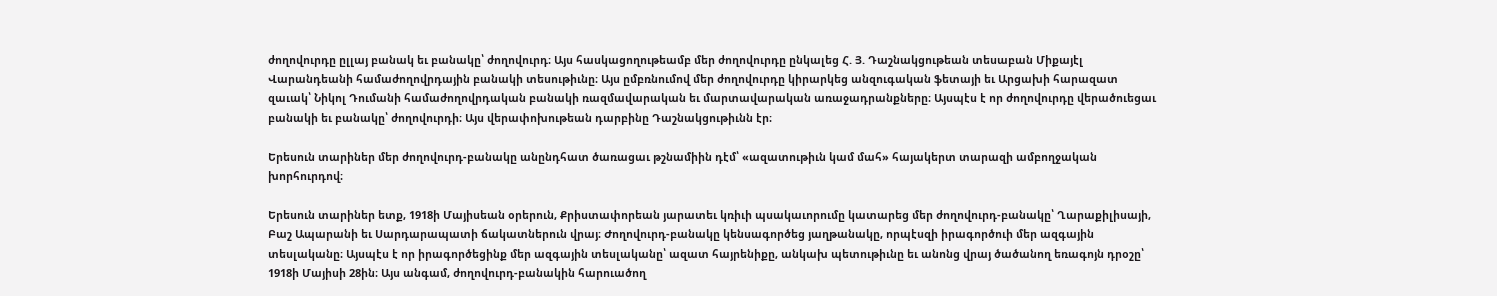ժողովուրդը ըլլայ բանակ եւ բանակը՝ ժողովուրդ։ Այս հասկացողութեամբ մեր ժողովուրդը ընկալեց Հ. Յ. Դաշնակցութեան տեսաբան Միքայէլ Վարանդեանի համաժողովրդային բանակի տեսութիւնը։ Այս ըմբռնումով մեր ժողովուրդը կիրարկեց անզուգական ֆետայի եւ Արցախի հարազատ զաւակ՝ Նիկոլ Դումանի համաժողովրդական բանակի ռազմավարական եւ մարտավարական առաջադրանքները։ Այսպէս է որ ժողովուրդը վերածուեցաւ բանակի եւ բանակը՝ ժողովուրդի։ Այս վերափոխութեան դարբինը Դաշնակցութիւնն էր։

Երեսուն տարիներ մեր ժողովուրդ-բանակը անընդհատ ծառացաւ թշնամիին դէմ՝ «ազատութիւն կամ մահ» հայակերտ տարազի ամբողջական խորհուրդով։

Երեսուն տարիներ ետք, 1918ի Մայիսեան օրերուն, Քրիստափորեան յարատեւ կռիւի պսակաւորումը կատարեց մեր ժողովուրդ-բանակը՝ Ղարաքիլիսայի, Բաշ Ապարանի եւ Սարդարապատի ճակատներուն վրայ։ Ժողովուրդ-բանակը կենսագործեց յաղթանակը, որպէսզի իրագործուի մեր ազգային տեսլականը։ Այսպէս է որ իրագործեցինք մեր ազգային տեսլականը՝ ազատ հայրենիքը, անկախ պետութիւնը եւ անոնց վրայ ծածանող եռագոյն դրօշը՝ 1918ի Մայիսի 28ին։ Այս անգամ, ժողովուրդ-բանակին հարուածող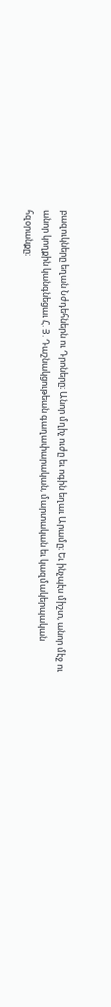բազուկները եղան Նժդեհներն ու Դրոները։ Անոր մղիչ ուժը եւ ոգին եղաւ Արամը։ Եւ ինչպէս միշտ, անոր մէջ ու անոր կողքին կանգնեցաւ Հ. Յ. Դաշնակցութեան գաղափարական, մարտական եւ կազմակերպական հզօրանքը։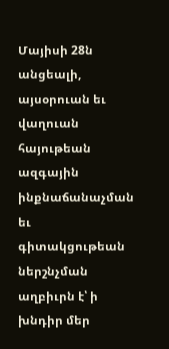Մայիսի 28ն անցեալի, այսօրուան եւ վաղուան հայութեան ազգային ինքնաճանաչման եւ գիտակցութեան ներշնչման աղբիւրն է՝ ի խնդիր մեր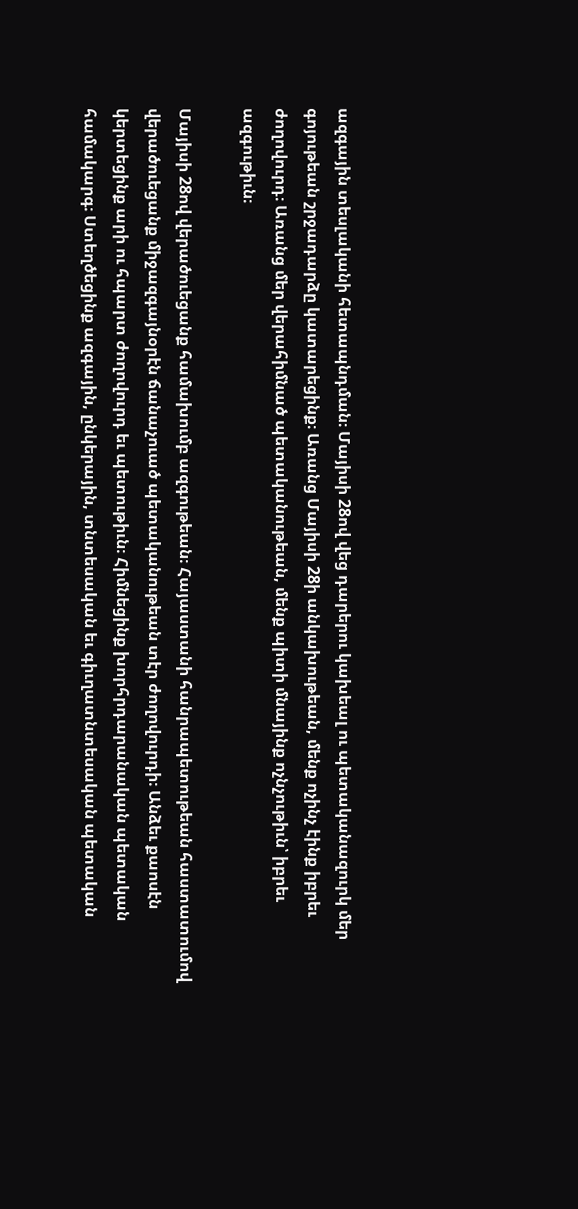ազգային տեսլականի հետապնդման։ Մայիսի 28ով վեց դարերու կախեալ ու պետականազուրկ մեր գոյութեան շրջադարձը կատարեցինք։ Առանց Մայիսի 28ի անկախութեան, մենք ոչինչ էինք իբրեւ ժողովուրդ։ Առանց մեր վերահիմնած պետականութեան, մենք պիտի մնայինք ոչնչութիւն՝ իբրեւ ազգութիւն։

Մայիսի 28ով վերածուեցանք համախումբ ազգութեան։ Հայաստանի հանրապետութեան հաստատումով վերածուեցանք միջազգայնօրէն ճանաչուած պետականութեան տէր ժողովուրդի։ Անձեւ քաոսէն կերտեցինք արի ու հպարտ ժողովուրդ եւ պետութիւն։ Հիմնեցինք խորհրդարանական պետական համակարգ։ Ստեղծեցինք ազգային, ընկերային, տնտեսական եւ գիւղատնտեսական պետական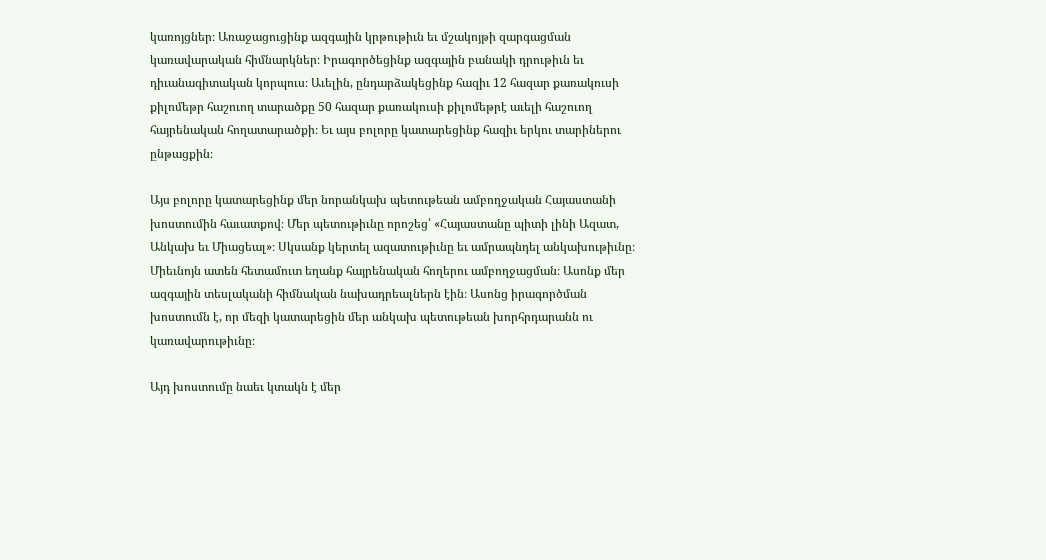կառոյցներ։ Առաջացուցինք ազգային կրթութիւն եւ մշակոյթի զարգացման կառավարական հիմնարկներ։ Իրագործեցինք ազգային բանակի դրութիւն եւ դիւանագիտական կորպուս։ Աւելին, ընդարձակեցինք հազիւ 12 հազար քառակուսի քիլոմեթր հաշուող տարածքը 50 հազար քառակուսի քիլոմեթրէ աւելի հաշուող հայրենական հողատարածքի։ Եւ այս բոլորը կատարեցինք հազիւ երկու տարիներու ընթացքին։

Այս բոլորը կատարեցինք մեր նորանկախ պետութեան ամբողջական Հայաստանի խոստումին հաւատքով։ Մեր պետութիւնը որոշեց՝ «Հայաստանը պիտի լինի Ազատ, Անկախ եւ Միացեալ»։ Սկսանք կերտել ազատութիւնը եւ ամրապնդել անկախութիւնը։ Միեւնոյն ատեն հետամուտ եղանք հայրենական հողերու ամբողջացման։ Ասոնք մեր ազգային տեսլականի հիմնական նախադրեալներն էին։ Ասոնց իրագործման խոստումն է, որ մեզի կատարեցին մեր անկախ պետութեան խորհրդարանն ու կառավարութիւնը։

Այդ խոստումը նաեւ կտակն է մեր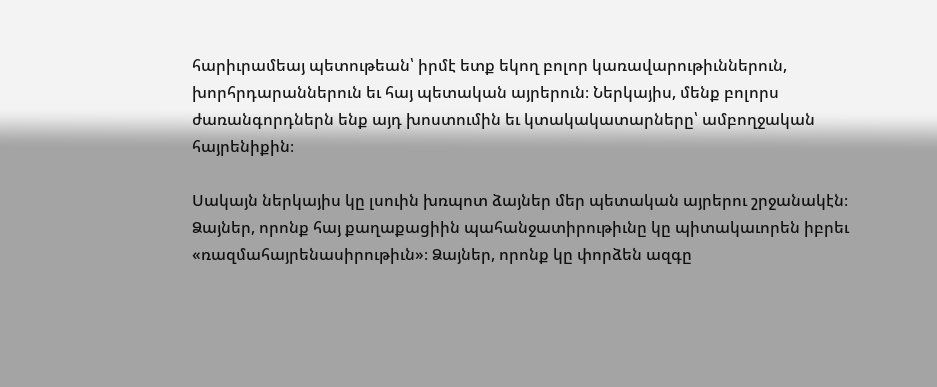հարիւրամեայ պետութեան՝ իրմէ ետք եկող բոլոր կառավարութիւններուն, խորհրդարաններուն եւ հայ պետական այրերուն։ Ներկայիս, մենք բոլորս ժառանգորդներն ենք այդ խոստումին եւ կտակակատարները՝ ամբողջական հայրենիքին։

Սակայն ներկայիս կը լսուին խռպոտ ձայներ մեր պետական այրերու շրջանակէն։ Ձայներ, որոնք հայ քաղաքացիին պահանջատիրութիւնը կը պիտակաւորեն իբրեւ «ռազմահայրենասիրութիւն»։ Ձայներ, որոնք կը փորձեն ազգը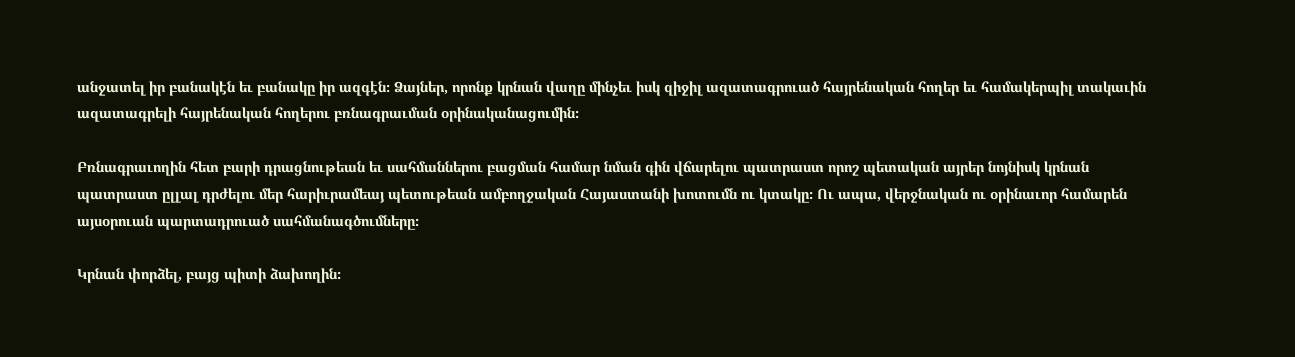անջատել իր բանակէն եւ բանակը իր ազգէն։ Ձայներ, որոնք կրնան վաղը մինչեւ իսկ զիջիլ ազատագրուած հայրենական հողեր եւ համակերպիլ տակաւին ազատագրելի հայրենական հողերու բռնագրաւման օրինականացումին։

Բռնագրաւողին հետ բարի դրացնութեան եւ սահմաններու բացման համար նման գին վճարելու պատրաստ որոշ պետական այրեր նոյնիսկ կրնան պատրաստ ըլլալ դրժելու մեր հարիւրամեայ պետութեան ամբողջական Հայաստանի խոտումն ու կտակը։ Ու ապա, վերջնական ու օրինաւոր համարեն այսօրուան պարտադրուած սահմանագծումները։

Կրնան փորձել, բայց պիտի ձախողին։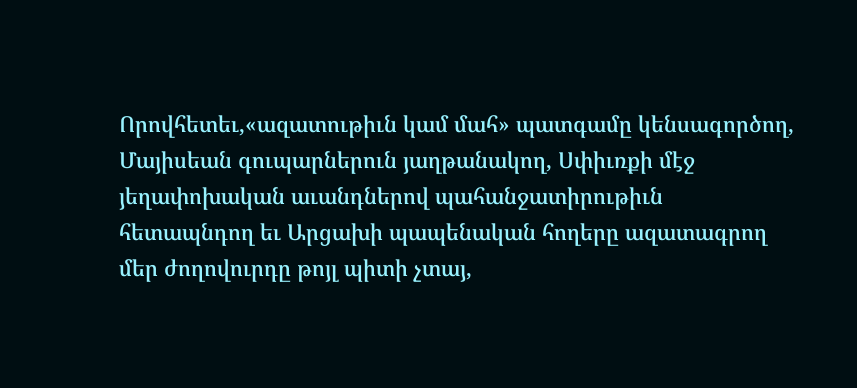Որովհետեւ,«ազատութիւն կամ մահ» պատգամը կենսագործող, Մայիսեան գուպարներուն յաղթանակող, Սփիւռքի մէջ յեղափոխական աւանդներով պահանջատիրութիւն հետապնդող եւ Արցախի պապենական հողերը ազատագրող մեր ժողովուրդը թոյլ պիտի չտայ,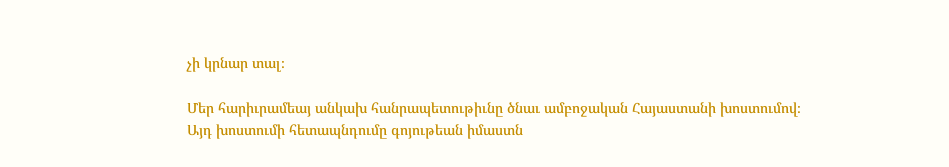չի կրնար տալ։

Մեր հարիւրամեայ անկախ հանրապետութիւնը ծնաւ ամբոջական Հայաստանի խոստումով։ Այդ խոստումի հետապնդումը գոյութեան իմաստն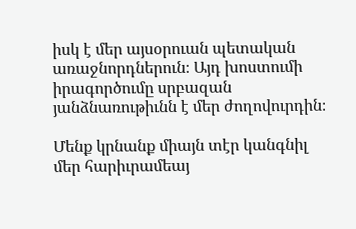իսկ է մեր այսօրուան պետական առաջնորդներուն։ Այդ խոստումի իրագործումը սրբազան յանձնառութիւնն է մեր ժողովուրդին։

Մենք կրնանք միայն տէր կանգնիլ մեր հարիւրամեայ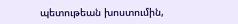պետութեան խոստումին,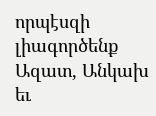որպէսզի լիագործենք Ազատ, Անկախ եւ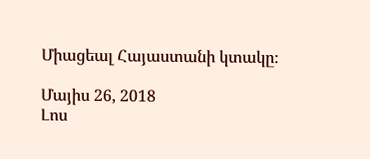Միացեալ Հայաստանի կտակը։

Մայիս 26, 2018
Լոս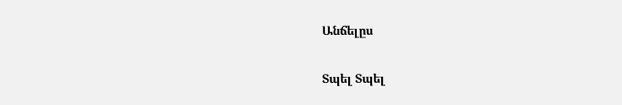Անճելըս

Տպել Տպել